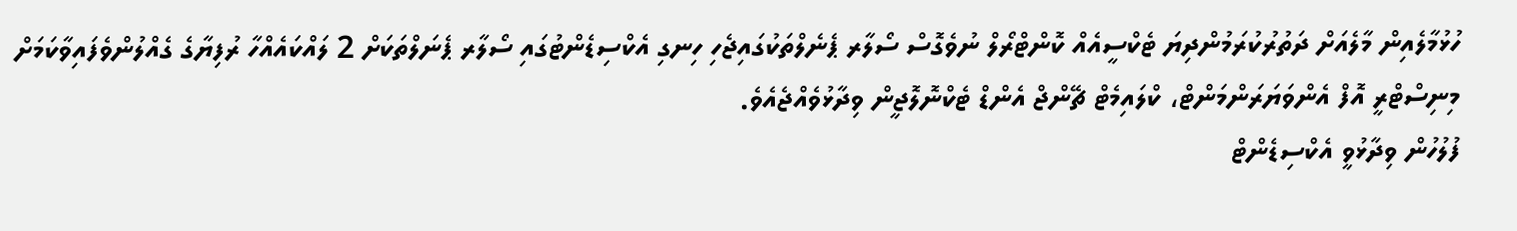ހުޅުމާލެއިން މާލެއަށް ދަތުރުކުރަމުންދިޔަ ޓެކްސީއެއް ކޮންޓްރޯލް ނުވެގޮސް ސޯލާރ ޕެނެލްތަކުގައިޖެހި ހިނގި އެކްސިޑެންޓުގައި ސޯލާރ ޕެނަލްތަކަށް 2 ލައްކައެއްހާ ރުފިޔާގެ ގެއްލުންވެފައިވާކަމަށް މިނިސްޓްރީ އޮފް އެންވަޔަރަންމަންޓް، ކްލައިމެޓް ޗޭންޖް އެންޑް ޓެކްނޮލޮޖީން ވިދާޅުވެއްޖެއެވެ.
ފުލުހުން ވިދާޅުވީ އެކްސިޑެންޓް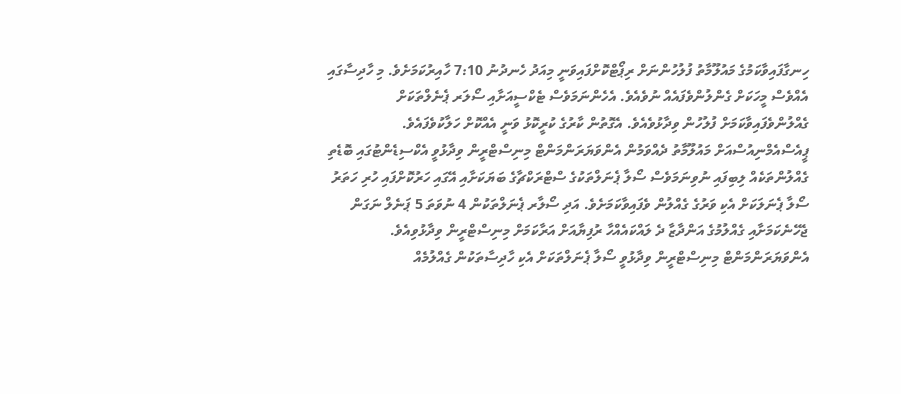ހިނގާފައިވާކަމުގެ މައުލޫމާތު ފުލުހުންނަށް ރިޕޯޓްކޮށްފައިވަނީ މިއަދު ހެނދުނު 7:10 ހާއިރުކަމަށެވެ. މި ހާދިސާގައި އެއްވެސް މީހަކަށް ގެންލުންވެފައެއް ނުވެއެވެ. އެހެންނަމަވެސް ޓެކްސީއަށާއި ސޯލަރ ޕެނެލްތަކަށް ގެއްލުންވެފައިވާކަމަށް ފުލުހުން ވިދާޅުވެއެވެ. އެގޮތުން ކާރުގެ ކުރީކޮޅު ވަނީ އެއްކޮށް ހަލާކުވެފައެވެ.
ޕީއެސްއެމްނިއުސްއަށް މައުލޫމާތު ދެއްވަމުން އެންވަޔަރަންމަންޓް މިނިސްޓްރީން ވިދާޅުވީ އެކްސިޑެންޓުގައި ބޮޑެތި ގެއްލުންތަކެއް ލިބިފައި ނުވިނަމަވެސް ސޯލާ ޕެނަލްތަކުގެ ސްޓްރަކްޗާގެ ބަޔަކަށާއި އޭގައި ހަރުކޮށްފައި ހުރި ހަތަރު ސޯލާ ޕެނަލަކަށް އެކި ވަރުގެ ގެއްލުން ވެފައިވާކަމަށެވެ. އަދި ސޯލާރ ޕެނަލްތަކުން 4 ނުވަތަ 5 ޕަނެލް ނަގަން ޖެހޭނެކަމަށާއި ގެއްލުމުގެ އަންދާޒާ ދެ ލައްކައެއްހާ ރުފިޔާއަށް އަރާކަމަށް މިނިސްޓްރީން ވިދާޅުވިއެވެ.
އެންވަޔަރަންމަންޓް މިނިސްޓްރީން ވިދާޅުވީ ސޯލާ ޕެނަލްތަކަށް އެކި ހާދިސާތަކުން ގެއްލުމެއް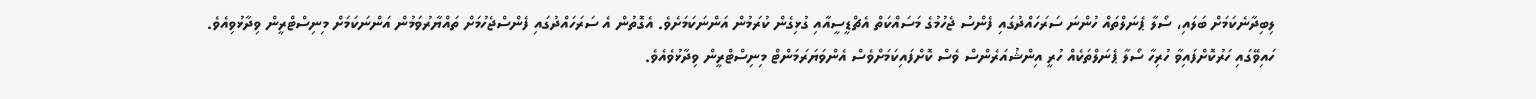ލިބިދާނެކަމަށް ބަލައި، ސޯލާ ޕެނަލްތައް ހުންނަ ސަރަހައްދުގައި ފެންސު ޖެހުމުގެ މަސައްކަތް އެޗްޑީސީއާއި ގުޅިގެން ކުރަމުން އަންނަކަމަށެވެ. އެގޮތުން އެ ސަރަހައްދުގައި ފެންސްޖެހުމަށް ތައްޔާރުވަމުން އަންނަކަމަށް މިނިސްޓްރީން ވިދާޅުވިއެވެ. ހައިވޭގައި ހަރުކޮށްފައިވާ ހުރިހާ ސޯލާ ޕެނަލްތަކެއް ހުރީ އިންޝުއަރެންސް ވެސް ކޮށްފައިކަމަށްވެސް އެންވަޔަރަމަންޓް މިނިސްޓްރީން ވިދާޅުވެއެވެ.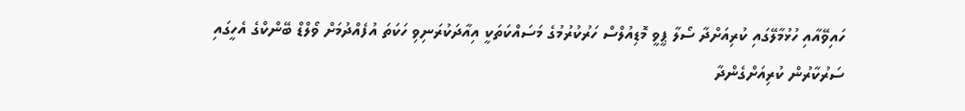ހައިވޭއާއި ހުޅުމާލޭގައި ކުރިއަށްދާ ސޯލާ ޕީވީ މޮޑިއުލްސް ހަރުކުރުމުގެ މަސައްކަތަކީ އިއާދަކުރަނިވި ހަކަތަ އުފެއްދުމަށް ވޯލްޑް ބޭންކްގެ އެހީގައި ސަރުކާރުން ކުރިއަށްގެންދާ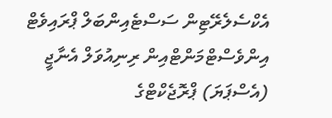އެކްސެލެރޭޓިން ސަސްޓެއިންބަލް ޕްރައިވެޓް އިންވެސްޓްމަންޓްއިން ރިނިއުވަލް އެނާޖީ (އެސްޕަޔަ) ޕްރޮޖެކްޓްގެ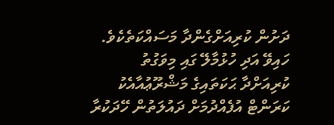ދަށުން ކުރިއަށްގެންދާ މަސައްކަތެކެވެ. ހައިވޭ އަދި ހުޅުމާލޭ ގައި މިވަގުތު ކުރިއަށްދާ ޙަކަތައިގެ މަޝްރޫޢުއާއެކު ކަރަންޓް އުފެއްދުމަށް ދައުލަތުން ހޭދަކުރާ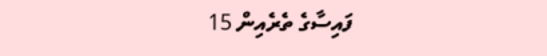ފައިސާގެ ތެރެއިން 15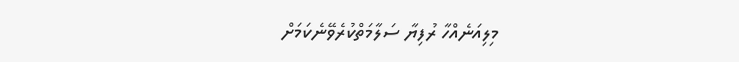މިލިއަނެއްހާ ރުފިޔާ ސަލާމަތްކުރެވޭނެކަމަށް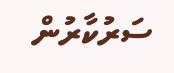ސަރުކާރުން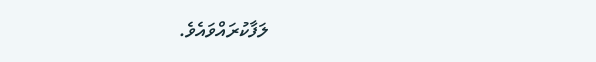ލަފާކުރައްވައެވެ.